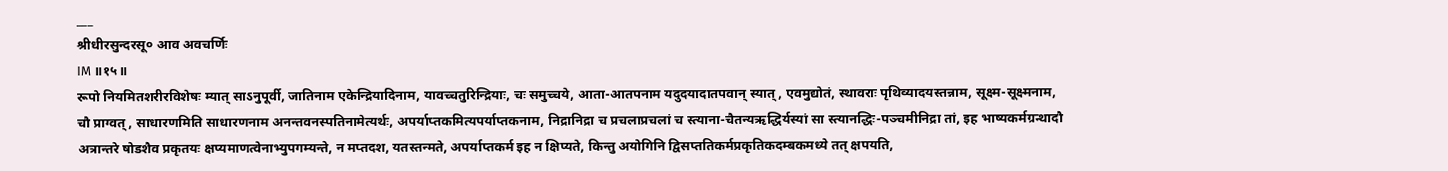___
श्रीधीरसुन्दरसू० आव अवचर्णिः
IM ॥१५॥
रूपो नियमितशरीरविशेषः म्यात् साऽनुपूर्वी, जातिनाम एकेन्द्रियादिनाम, यावच्चतुरिन्द्रियाः, चः समुच्चये, आता-आतपनाम यदुदयादातपवान् स्यात् , एवमुद्योतं, स्थावराः पृथिव्यादयस्तन्नाम, सूक्ष्म-सूक्ष्मनाम, चौ प्राग्वत्, साधारणमिति साधारणनाम अनन्तवनस्पतिनामेत्यर्थः, अपर्याप्तकमित्यपर्याप्तकनाम, निद्रानिद्रा च प्रचलाप्रचलां च स्त्याना-चैतन्यऋद्धिर्यस्यां सा स्त्यानद्धिः-पञ्चमीनिद्रा तां, इह भाष्यकर्मग्रन्थादौ अत्रान्तरे षोडशैव प्रकृतयः क्षप्यमाणत्वेनाभ्युपगम्यन्ते, न मप्तदश, यतस्तन्मते, अपर्याप्तकर्म इह न क्षिप्यते, किन्तु अयोगिनि द्विसप्ततिकर्मप्रकृतिकदम्बकमध्ये तत् क्षपयति,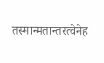तस्मान्मतान्तरत्वेनेह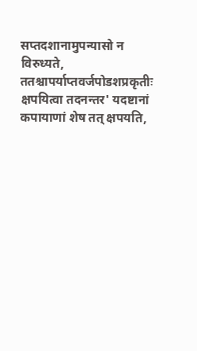सप्तदशानामुपन्यासो न विरुध्यते, ततश्चापर्याप्तवर्जपोडशप्रकृतीः क्षपयित्वा तदनन्तर' यदष्टानां कपायाणां शेष तत् क्षपयति,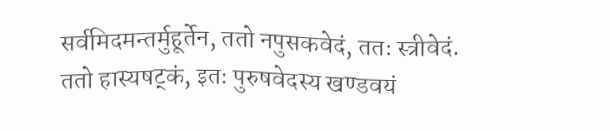सर्वमिदमन्तर्मुहूर्तेन, ततो नपुसकवेदं, ततः स्त्रीवेदं. ततो हास्यषट्कं, इतः पुरुषवेदस्य खण्डवयं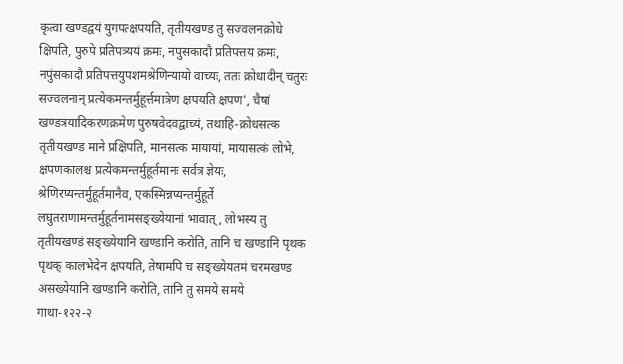कृत्वा खण्डद्वयं युगपत्क्षपयति, तृतीयखण्ड तु सज्वलनक्रोधे क्षिपति, पुरुपे प्रतिपत्र्ययं क्रमः, नपुसकादौ प्रतिपत्तय क्रमः, नपुंसकादौ प्रतिपत्तयुपशमश्रेणिन्यायो वाच्यः, ततः क्रोधादीन् चतुरः सज्वलनान् प्रत्येकमन्तर्मुहूर्त्तमात्रेण क्षपयति क्षपण', चैषां खण्डत्रयादिकरणक्रमेण पुरुषवेदवद्वाच्यं, तथाहि-क्रोधसत्क तृतीयखण्ड माने प्रक्षिपति, मानसत्क मायायां, मायासत्कं लोभे, क्षपणकालश्च प्रत्येकमन्तर्मुहूर्तमानः सर्वत्र ज्ञेयः, श्रेणिरप्यन्तर्मुहूर्तमानैव, एकस्मिन्नप्यन्तर्मुहूर्ते लघुतराणामन्तर्मुहूर्तनामसङ्ख्येयानां भावात् , लोभस्य तु तृतीयखण्डं सङ्ख्येयानि खण्डानि करोति, तानि च खण्डानि पृथक पृथक् कालभेदेन क्षपयति, तेषामपि च सङ्ख्येयतमं चरमखण्ड असख्येयानि खण्डानि करोति, तानि तु समये समये
गाथा-१२२-२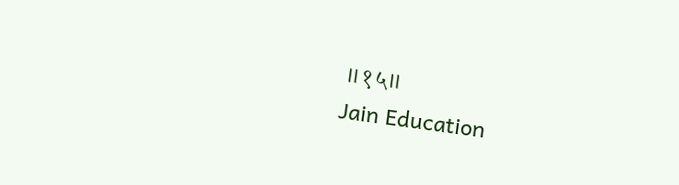॥१५॥
Jain Education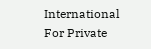International
For Private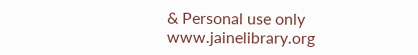& Personal use only
www.jainelibrary.org